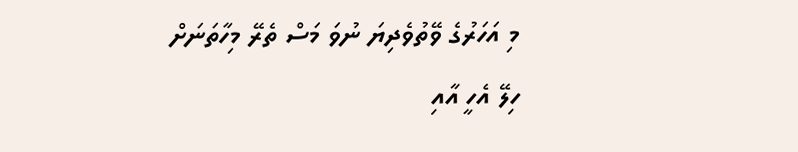މި އަހަރުގެ ވޭތުވެދިޔަ ނުވަ މަސް ތެރޭ މިހާތަނަށް ހިލޭ އެހީ އާއި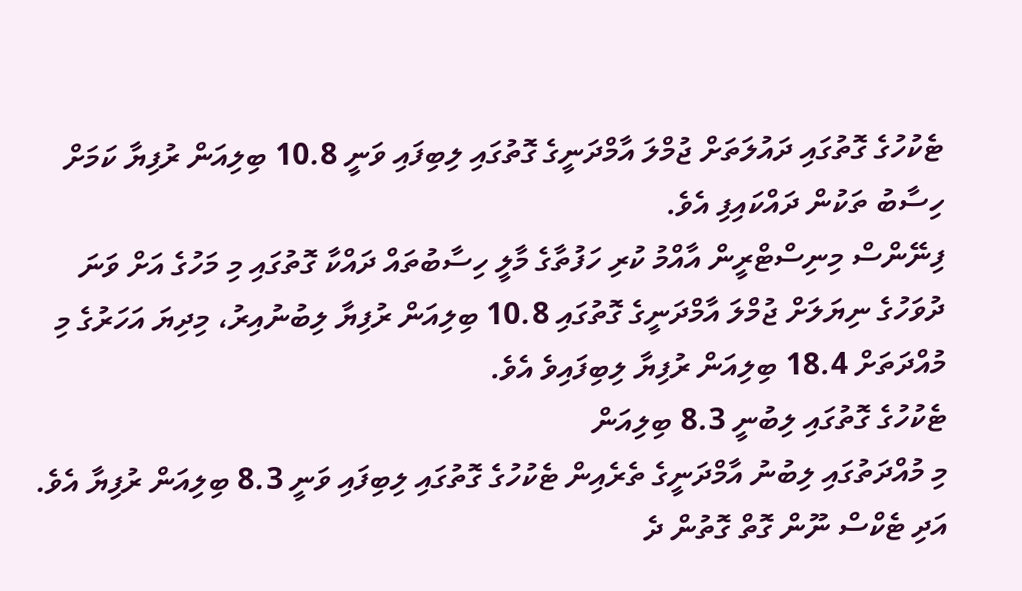ޓެކުހުގެ ގޮތުގައި ދައުލަތަށް ޖުމްލަ އާމްދަނީގެ ގޮތުގައި ލިބިފައި ވަނީ 10.8 ބިލިއަން ރުފިޔާ ކަމަށް ހިސާބު ތަކުން ދައްކައިފި އެވެ.
ފިނޭންސް މިނިސްޓްރީން އާއްމު ކުރި ހަފުތާގެ މާލީ ހިސާބުތައް ދައްކާ ގޮތުގައި މި މަހުގެ އަށް ވަނަ ދުވަހުގެ ނިޔަލަށް ޖުމްލަ އާމްދަނީގެ ގޮތުގައި 10.8 ބިލިއަން ރުފިޔާ ލިބުނުއިރު، މިދިޔަ އަހަރުގެ މި މުއްދަތަށް 18.4 ބިލިއަން ރުފިޔާ ލިބިފައިވެ އެވެ.
ޓެކުހުގެ ގޮތުގައި ލިބުނީ 8.3 ބިލިއަން
މި މުއްދަތުގައި ލިބުނު އާމްދަނީގެ ތެރެއިން ޓެކުހުގެ ގޮތުގައި ލިބިފައި ވަނީ 8.3 ބިލިއަން ރުފިޔާ އެވެ. އަދި ޓެކްސް ނޫން ގޮތް ގޮތުން ދެ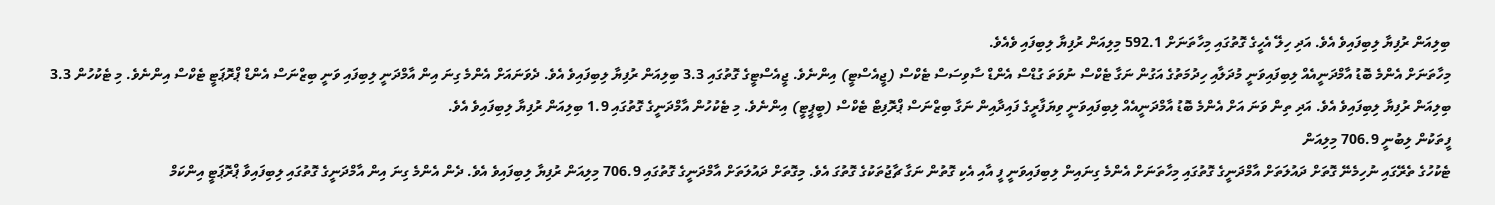ބިލިއަން ރުފިޔާ ލިބިފައިވެ އެވެ. އަދި ހިލޭ އެހީގެ ގޮތުގައި މިހާތަނަށް 592.1 މިލިއަން ރުފިޔާ ލިބިފައި ވެއެވެ.
މިހާތަނަށް އެންމެ ބޮޑު އާމްދަނީއެއް ލިބިފައިވަނީ މުދަލާއި ހިދުމަތުގެ އަގުން ނަގާ ޓެކްސް ނުވަތަ ގުޑްސް އެންޑް ސާވިސަސް ޓެކްސް (ޖީއެސްޓީ) އިންނެވެ. ޖީއެސްޓީގެ ގޮތުގައި 3.3 ބިލިއަން ރުފިޔާ ލިބިފައިވެ އެވެ. ދެވަނައަށް އެންމެ ގިނަ އިން އާމްދަނީ ލިބިފައި ވަނީ ބިޒްނަސް އެންޑް ޕްރޮޕަޓީ ޓެކްސް އިންނެވެ. މި ޓެކުހުން 3.3 ބިލިއަން ރުފިޔާ ލިބިފައިވެ އެވެ. އަދި ތިން ވަނަ އަށް އެންމެ ބޮޑު އާމްދަނީއެއް ލިބިފައިވަނީ ވިޔަފާރީގެ ފައިދާއިން ނަގާ ބިޒްނަސް ޕްރޮފިޓް ޓެކްސް (ބީޕީޓީ) އިންނެވެ. މި ޓެކުހުން އާމްދަނީގެ ގޮތުގައި 1.9 ބިލިއަން ރުފިޔާ ލިބިފައިވެ އެވެ.
ފީތަކުން ލިބުނީ 706.9 މިލިއަން
ޓެކުހުގެ ތެރޭގައި ނުހިމެނޭ ގޮތަށް ދައުލަތަށް އާމްދަނީގެ ގޮތުގައި މިހާތަނަށް އެންމެ ގިނައިން ލިބިފައިވަނީ ފީ އާއި އެކި ގޮތުން ނަގާ ޗާޖުތަކުގެ ގޮތުގަ އެވެ. މިގޮތަށް ދައުލަތަށް އާމްދަނީގެ ގޮތުގައި 706.9 މިލިއަން ރުފިޔާ ލިބިފައިވެ އެވެ. ދެން އެންމެ ގިނަ އިން އާމްދަނީގެ ގޮތުގައި ލިބިފައިވާ ޕްރޮޕަޓީ އިންކަމް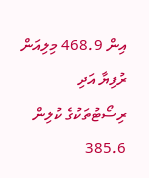އިން 468.9 މިލިއަން ރުފިޔާ އަދި ރިސޯޓުތަކުގެ ކުލިން 385.6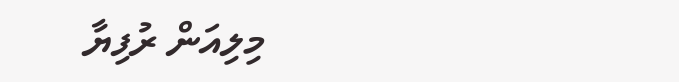މިލިއަން ރުފިޔާ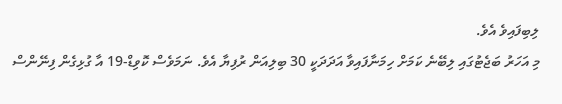ލިބިފައިވެ އެވެ.
މި އަހަރު ބަޖެޓުގައި ލިބޭނެ ކަމަށް ހިމަނާފައިވާ އަދަދަކީ 30 ބިލިއަން ރުފިޔާ އެވެ. ނަމަވެސް ކޮވިޑް-19 އާ ގުޅިގެން ފިނޭންސް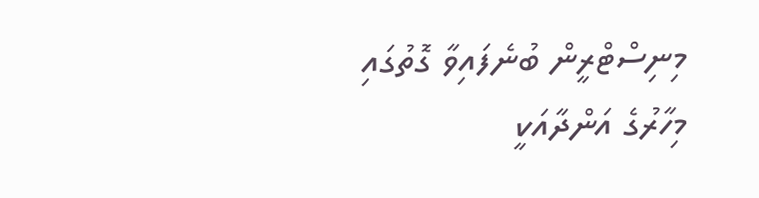މިނިސްޓްރީން ބުނެފައިވާ ގޮތުގައި މިހާރުގެ އަންދާއަކީ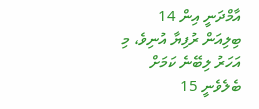އާމްދަނީ އިން 14 ބިލިއަން ރުފިޔާ އުނިވެ، މި އަހަރު ލިބޭނެ ކަމަށް ބެލެވެނީ 15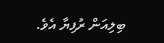ބިލިއަން ރުފިޔާ އެވެ.